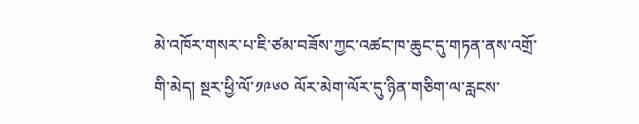མེ་འཁོར་གསར་པ་ཇི་ཙམ་བཟོས་ཀྱང་འཚང་ཁ་ཆུང་དུ་གཏན་ནས་འགྲོ་གི་མེད། སྔར་ཕྱི་ལོ་༡༩༦༠ ལོར་མེག་ལོར་དུ་ཉིན་གཅིག་ལ་རླངས་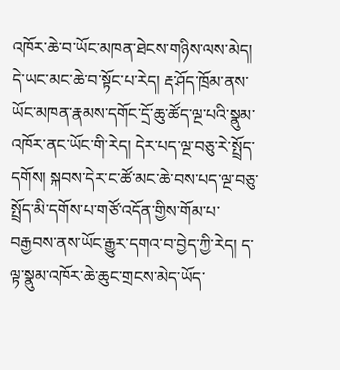འཁོར་ཆེ་བ་ཡོང་མཁན་ཐེངས་གཉིས་ལས་མེད། དེ་ཡང་མང་ཆེ་བ་སྟོང་པ་རེད། རྡ་ཤོད་ཁྲོམ་ནས་ཡོང་མཁན་རྣམས་དགོང་དྲོ་ཆུ་ཚོད་ལྔ་པའི་སྣུམ་འཁོར་ནང་ཡོང་གི་རེད། དེར་པད་ལྔ་བཅུ་རེ་སྤྲོད་དགོས། སྐབས་དེར་ང་ཚོ་མང་ཆེ་བས་པད་ལྔ་བཅུ་སྤྲོད་མི་དགོས་པ་གཙོ་འདོན་གྱིས་གོམ་པ་བརྒྱབས་ནས་ཡོང་རྒྱུར་དགའ་བ་བྱེད་ཀྱི་རེད། ད་ལྟ་སྣུམ་འཁོར་ཆེ་ཆུང་གྲངས་མེད་ཡོད་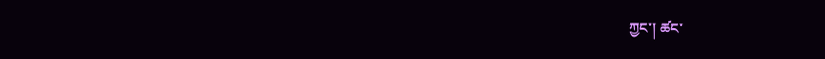ཀྱང་། ཚང་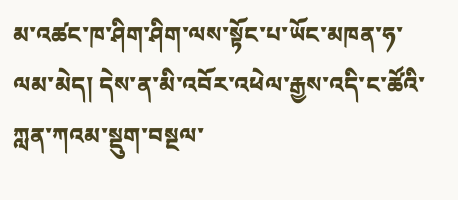མ་འཚང་ཁ་ཤིག་ཤིག་ལས་སྟོང་པ་ཡོང་མཁན་ཧ་ལམ་མེད། དེས་ན་མི་འབོར་འཕེལ་རྒྱས་འདི་ང་ཚོའི་ཀླན་ཀའམ་སྡུག་བསྔལ་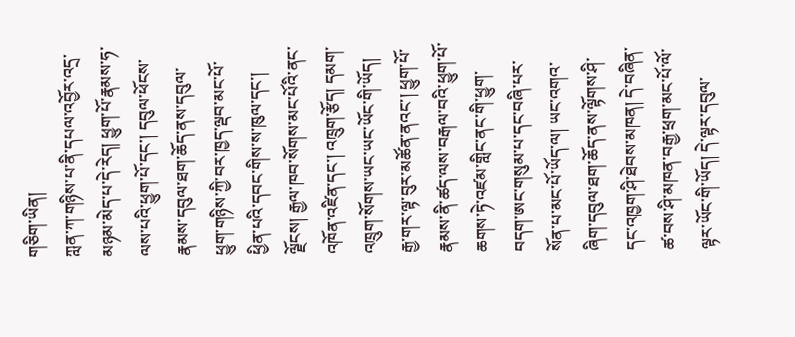གཅིག་ཡིན།
ཀླན་ཀ་གཉིས་པ་ནི་དཔལ་འབྱོར་འདྲ་མཉམ་མེད་པ་དེ་རེད། ཕྱུག་པོ་རྣམས་ཧ་ལས་པའི་ཕྱུག་པོ་དང་། དབུལ་ཕོངས་རྣམས་དབུལ་ཐག་ཆོད་ནས་དབུལ་ཕྱུག་གཉིས་ཀྱི་བར་ཁྱད་ལྡབ་མང་པོ་ཕྱིན་པའི་དབང་གིས་ས་ཁུལ་དང་། ལྗོངས། རྒྱལ་ཁབ་སོགས་མང་པོའི་ནང་འཁོན་འཛིན་དང་། འཁྲུག་རྩོད། དམག་འཁྲུག་སོགས་ཡང་ཡང་ཡོང་གི་ཡོད། རྒྱ་གར་ལྟ་བུར་མཚོན་ནའང་། ཕྱུག་པོ་རྣམས་ནི་ཚད་ལས་བརྒལ་བའི་ཕྱུག་པོ་ཆགས་ཏེ་འཛམ་གླིང་ནང་གི་ཕྱུག་བདག་ཨང་གསུམ་པ་དང་བཞི་པར་སོན་པ་མང་པོ་ཡོད་ལ། ཡང་འགའ་ཞིག་དབུལ་ཐག་ཆོད་ནས་ལྟོགས་ཤི་དང་འཁྱག་ཤི་ཐེབས་མཁན། དེ་བཞིན་ཚ་བས་ཤི་མཁན་བརྒྱ་ཕྲག་མང་པོ་ལོ་ལྟར་ཡོང་གི་ཡོད། དེ་ལྟར་དབུལ་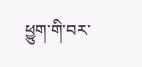ཕྱུག་གི་བར་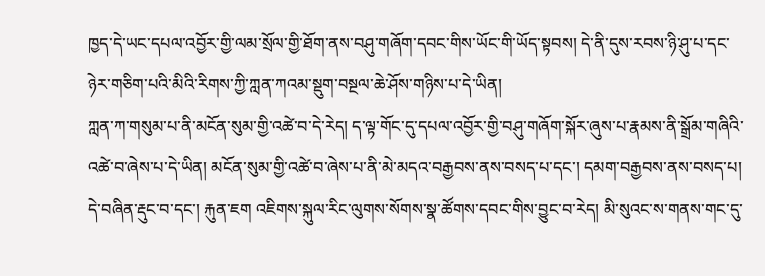ཁྱད་དེ་ཡང་དཔལ་འབྱོར་གྱི་ལམ་སྲོལ་གྱི་ཐོག་ནས་བཤུ་གཞོག་དབང་གིས་ཡོང་གི་ཡོད་སྟབས། དེ་ནི་དུས་རབས་ཉི་ཤུ་པ་དང་ཉེར་གཅིག་པའི་མིའི་རིགས་ཀྱི་ཀླན་ཀའམ་སྡུག་བསྔལ་ཆེ་ཤོས་གཉིས་པ་དེ་ཡིན།
ཀླན་ཀ་གསུམ་པ་ནི་མངོན་སུམ་གྱི་འཚེ་བ་དེ་རེད། ད་ལྟ་གོང་དུ་དཔལ་འབྱོར་གྱི་བཤུ་གཞོག་སྐོར་ཞུས་པ་རྣམས་ནི་སྒྲོམ་གཞིའི་འཚེ་བ་ཞེས་པ་དེ་ཡིན། མངོན་སུམ་གྱི་འཚེ་བ་ཞེས་པ་ནི་མེ་མདའ་བརྒྱབས་ནས་བསད་པ་དང་། དམག་བརྒྱབས་ནས་བསད་པ། དེ་བཞིན་རྡུང་བ་དང་། རྐུན་ཇག འཇིགས་སྐུལ་རིང་ལུགས་སོགས་སྣ་ཚོགས་དབང་གིས་བྱུང་བ་རེད། མི་སུའང་ས་གནས་གང་དུ་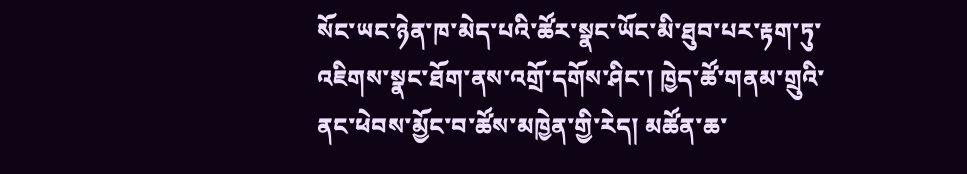སོང་ཡང་ཉེན་ཁ་མེད་པའི་ཚོར་སྣང་ཡོང་མི་ཐུབ་པར་རྟག་ཏུ་འཇིགས་སྣང་ཐོག་ནས་འགྲོ་དགོས་ཤིང་། ཁྱེད་ཚོ་གནམ་གྲུའི་ནང་ཕེབས་མྱོང་བ་ཚོས་མཁྱེན་གྱི་རེད། མཚོན་ཆ་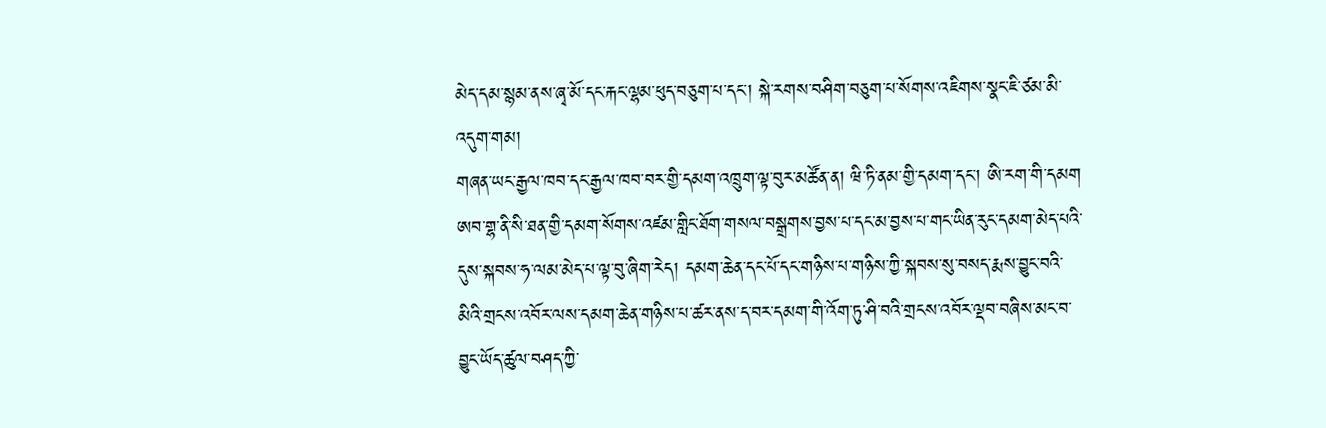མེད་དམ་སྙམ་ནས་ཞྭ་མོ་དང་རྐང་ལྷམ་ཕུད་བཅུག་པ་དང་། སྐེ་རགས་བཤིག་བཅུག་པ་སོགས་འཇིགས་སྣང་ཇི་ཙམ་མི་འདུག་གམ།
གཞན་ཡང་རྒྱལ་ཁབ་དང་རྒྱལ་ཁབ་བར་གྱི་དམག་འཁྲུག་ལྟ་བུར་མཚོན་ན། ཝི་ཏི་ནམ་གྱི་དམག་དང་། ཨི་རག་གི་དམག ཨབ་གྷ་ནི་སི་ཐན་གྱི་དམག་སོགས་འཛམ་གླིང་ཐོག་གསལ་བསྒྲགས་བྱས་པ་དང་མ་བྱས་པ་གང་ཡིན་རུང་དམག་མེད་པའི་དུས་སྐབས་ཧ་ལམ་མེད་པ་ལྟ་བུ་ཞིག་རེད། དམག་ཆེན་དང་པོ་དང་གཉིས་པ་གཉིས་ཀྱི་སྐབས་སུ་བསད་རྨས་བྱུང་བའི་མིའི་གྲངས་འབོར་ལས་དམག་ཆེན་གཉིས་པ་ཚར་ནས་ད་བར་དམག་གི་འོག་ཏུ་ཤི་བའི་གྲངས་འབོར་ལྡབ་བཞིས་མང་བ་བྱུང་ཡོད་ཚུལ་བཤད་ཀྱི་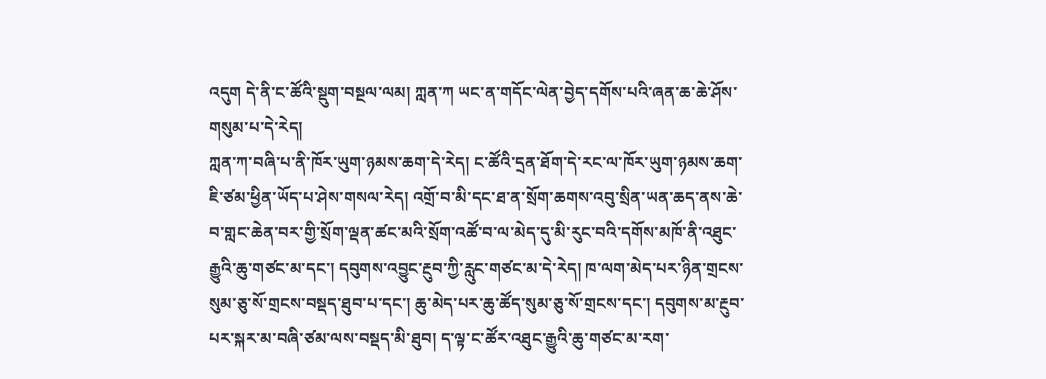འདུག དེ་ནི་ང་ཚོའི་སྡུག་བསྔལ་ལམ། ཀླན་ཀ ཡང་ན་གདོང་ལེན་བྱེད་དགོས་པའི་ཞན་ཆ་ཆེ་ཤོས་གསུམ་པ་དེ་རེད།
ཀླན་ཀ་བཞི་པ་ནི་ཁོར་ཡུག་ཉམས་ཆག་དེ་རེད། ང་ཚོའི་དྲན་ཐོག་དེ་རང་ལ་ཁོར་ཡུག་ཉམས་ཆག་ཇི་ཙམ་ཕྱིན་ཡོད་པ་ཤེས་གསལ་རེད། འགྲོ་བ་མི་དང་ཐ་ན་སྲོག་ཆགས་འབུ་སྲིན་ཡན་ཆད་ནས་ཆེ་བ་གླང་ཆེན་བར་གྱི་སྲོག་ལྡན་ཚང་མའི་སྲོག་འཚོ་བ་ལ་མེད་དུ་མི་རུང་བའི་དགོས་མཁོ་ནི་འཐུང་རྒྱུའི་ཆུ་གཙང་མ་དང་། དབུགས་འབྱུང་རྔུབ་ཀྱི་རླུང་གཙང་མ་དེ་རེད། ཁ་ལག་མེད་པར་ཉིན་གྲངས་སུམ་ཅུ་སོ་གྲངས་བསྡད་ཐུབ་པ་དང་། ཆུ་མེད་པར་ཆུ་ཚོད་སུམ་ཅུ་སོ་གྲངས་དང་། དབུགས་མ་རྔུབ་པར་སྐར་མ་བཞི་ཙམ་ལས་བསྡད་མི་ཐུབ། ད་ལྟ་ང་ཚོར་འཐུང་རྒྱུའི་ཆུ་གཙང་མ་རག་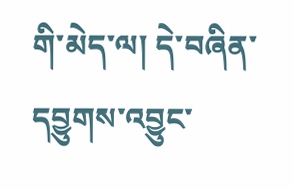གི་མེད་ལ། དེ་བཞིན་དབྱུགས་འབྱུང་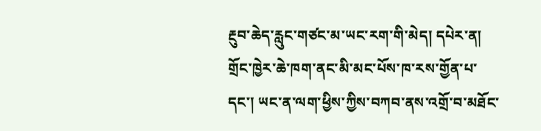རྔུབ་ཆེད་རླུང་གཙང་མ་ཡང་རག་གི་མེད། དཔེར་ན། གྲོང་ཁྱེར་ཆེ་ཁག་ནང་མི་མང་པོས་ཁ་རས་གྱོན་པ་དང་། ཡང་ན་ལག་ཕྱིས་ཀྱིས་བཀབ་ནས་འགྲོ་བ་མཐོང་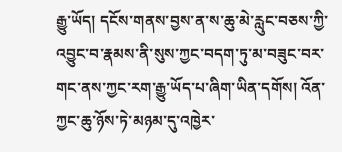རྒྱུ་ཡོད། དངོས་གནས་བྱས་ན་ས་ཆུ་མེ་རླུང་བཅས་ཀྱི་འབྱུང་བ་རྣམས་ནི་སུས་ཀྱང་བདག་ཏུ་མ་བཟུང་བར་གང་ནས་ཀྱང་རག་རྒྱུ་ཡོད་པ་ཞིག་ཡིན་དགོས། འོན་ཀྱང་ཆུ་ཉོས་ཏེ་མཉམ་དུ་འཁྱེར་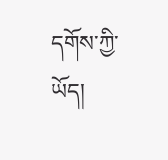དགོས་ཀྱི་ཡོད།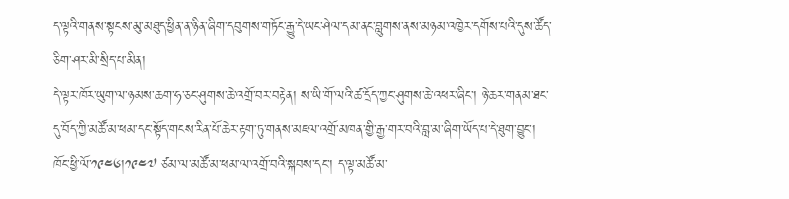ད་ལྟའི་གནས་སྟངས་མུ་མཐུད་ཕྱིན་ན་ཉིན་ཞིག་དབུགས་གཏོང་རྒྱུ་དེ་ཡང་ཤེལ་དམ་ནང་བླུགས་ནས་མཉམ་འཁྱེར་དགོས་པའི་དུས་ཚོད་ཅིག་ཤར་མི་སྲིད་པ་མིན།
དེ་ལྟར་ཁོར་ཡུག་ལ་ཉམས་ཆག་ཧ་ཅང་ཤུགས་ཆེ་འགྲོ་བར་བརྟེན། ས་ཡི་གོ་ལའི་ཚ་དྲོད་ཀྱང་ཤུགས་ཆེ་འཕར་ཞིང་། ཉེ་ཆར་གནམ་ཐང་དུ་བོད་ཀྱི་མཚོ་མ་ཕམ་དང་སྟོད་གངས་རིན་པོ་ཆེར་རྟག་ཏུ་གནས་མཇལ་འགྲོ་མཁན་གྱི་རྒྱ་གར་བའི་བླ་མ་ཞིག་ཡོད་པ་དེ་ཐུག་བྱུང་། ཁོང་ཕྱི་ལོ་༡༩༤༦།༡༩༤༧ ཙམ་ལ་མཚོ་མ་ཕམ་ལ་འགྲོ་བའི་སྐབས་དང་། ད་ལྟ་མཚོ་མ་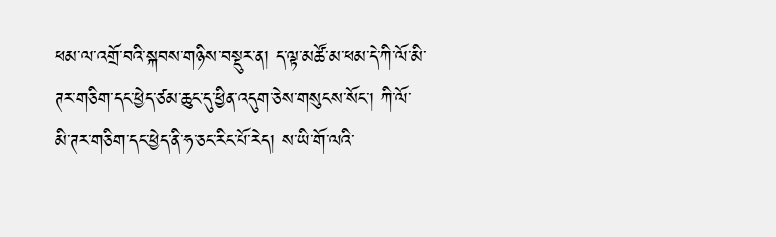ཕམ་ལ་འགྲོ་བའི་སྐབས་གཉིས་བསྡུར་ན། ད་ལྟ་མཚོ་མ་ཕམ་དེ་ཀི་ལོ་མི་ཊར་གཅིག་དང་ཕྱེད་ཙམ་ཆུང་དུ་ཕྱིན་འདུག་ཅེས་གསུངས་སོང་། ཀི་ལོ་མི་ཊར་གཅིག་དང་ཕྱེད་ནི་ཧ་ཅང་རིང་པོ་རེད། ས་ཡི་གོ་ལའི་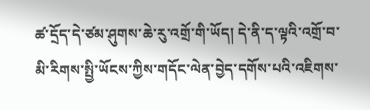ཚ་དྲོད་དེ་ཙམ་ཤུགས་ཆེ་རུ་འགྲོ་གི་ཡོད། དེ་ནི་ད་ལྟའི་འགྲོ་བ་མི་རིགས་སྤྱི་ཡོངས་ཀྱིས་གདོང་ལེན་བྱེད་དགོས་པའི་འཇིགས་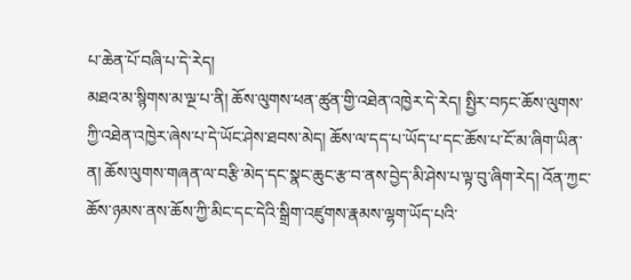པ་ཆེན་པོ་བཞི་པ་དེ་རེད།
མཐའ་མ་སྙིགས་མ་ལྔ་པ་ནི། ཆོས་ལུགས་ཕན་ཚུན་གྱི་འཐེན་འཁྱེར་དེ་རེད། སྤྱིར་བཏང་ཆོས་ལུགས་ཀྱི་འཐེན་འཁྱེར་ཞེས་པ་དེ་ཡོང་ཤེས་ཐབས་མེད། ཆོས་ལ་དད་པ་ཡོད་པ་དང་ཆོས་པ་ངོ་མ་ཞིག་ཡིན་ན། ཆོས་ལུགས་གཞན་ལ་བརྩི་མེད་དང་སྣང་ཆུང་རྩ་བ་ནས་བྱེད་མི་ཤེས་པ་ལྟ་བུ་ཞིག་རེད། འོན་ཀྱང་ཆོས་ཉམས་ནས་ཆོས་ཀྱི་མིང་དང་དེའི་སྒྲིག་འཛུགས་རྣམས་ལྷག་ཡོད་པའི་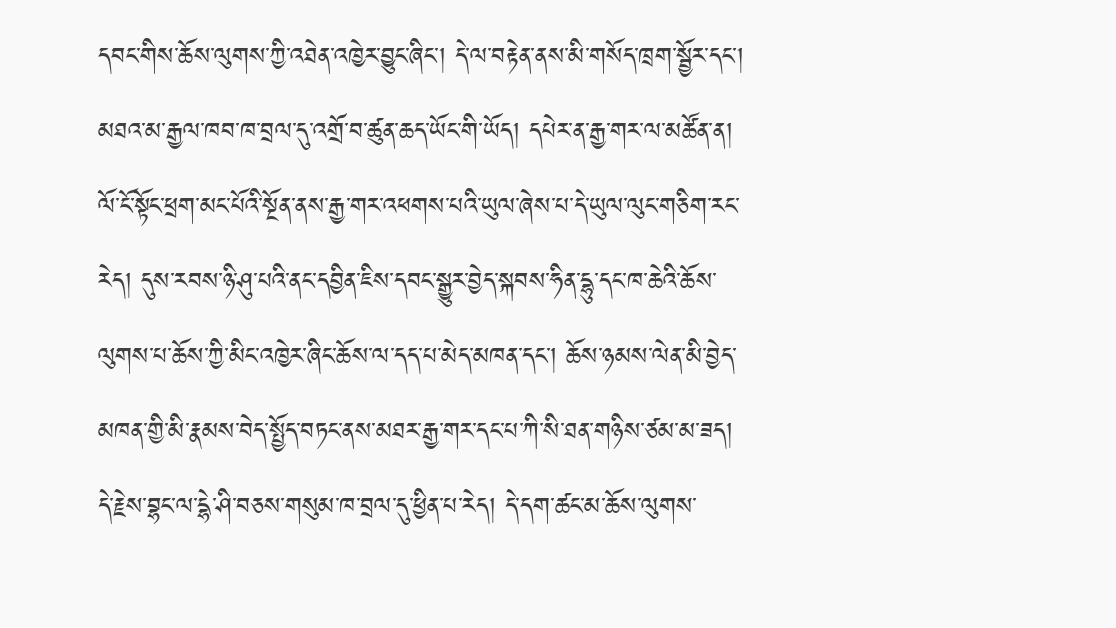དབང་གིས་ཆོས་ལུགས་ཀྱི་འཐེན་འཁྱེར་བྱུང་ཞིང་། དེ་ལ་བརྟེན་ནས་མི་གསོད་ཁྲག་སྦྱོར་དང་། མཐའ་མ་རྒྱལ་ཁབ་ཁ་བྲལ་དུ་འགྲོ་བ་ཚུན་ཆད་ཡོང་གི་ཡོད། དཔེར་ན་རྒྱ་གར་ལ་མཚོན་ན། ལོ་ངོ་སྟོང་ཕྲག་མང་པོའི་སྔོན་ནས་རྒྱ་གར་འཕགས་པའི་ཡུལ་ཞེས་པ་དེ་ཡུལ་ལུང་གཅིག་རང་རེད། དུས་རབས་ཉི་ཤུ་པའི་ནང་དབྱིན་ཇིས་དབང་སྒྱུར་བྱེད་སྐབས་ཧིན་དྷུ་དང་ཁ་ཆེའི་ཆོས་ལུགས་པ་ཆོས་ཀྱི་མིང་འཁྱེར་ཞིང་ཆོས་ལ་དད་པ་མེད་མཁན་དང་། ཆོས་ཉམས་ལེན་མི་བྱེད་མཁན་གྱི་མི་རྣམས་བེད་སྤྱོད་བཏང་ནས་མཐར་རྒྱ་གར་དང་པ་ཀི་སི་ཐན་གཉིས་ཙམ་མ་ཟད། དེ་རྗེས་བྷང་ལ་དྷེ་ཤི་བཅས་གསུམ་ཁ་བྲལ་དུ་ཕྱིན་པ་རེད། དེ་དག་ཚང་མ་ཆོས་ལུགས་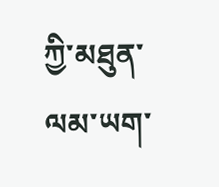ཀྱི་མཐུན་ལམ་ཡག་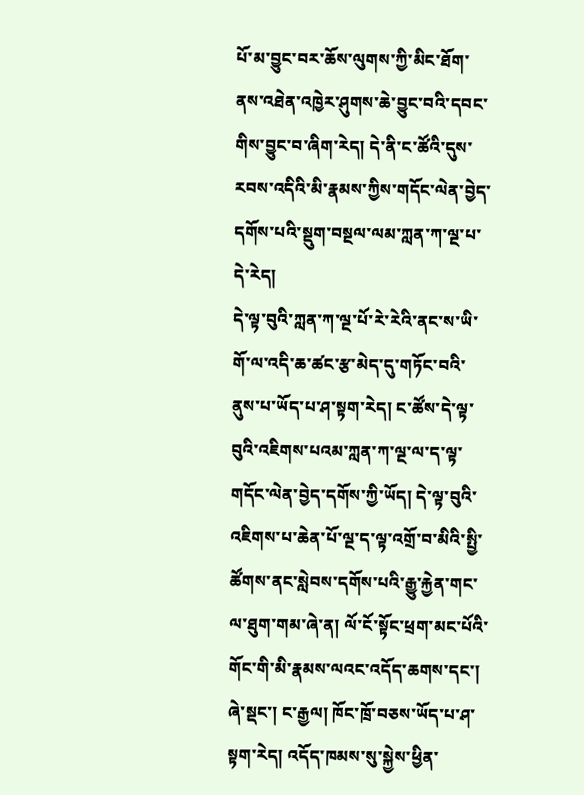པོ་མ་བྱུང་བར་ཆོས་ལུགས་ཀྱི་མིང་ཐོག་ནས་འཐེན་འཁྱེར་ཤུགས་ཆེ་བྱུང་བའི་དབང་གིས་བྱུང་བ་ཞིག་རེད། དེ་ནི་ང་ཚོའི་དུས་རབས་འདིའི་མི་རྣམས་ཀྱིས་གདོང་ལེན་བྱེད་དགོས་པའི་སྡུག་བསྔལ་ལམ་ཀླན་ཀ་ལྔ་པ་དེ་རེད།
དེ་ལྟ་བུའི་ཀླན་ཀ་ལྔ་པོ་རེ་རེའི་ནང་ས་ཡི་གོ་ལ་འདི་ཆ་ཚང་རྩ་མེད་དུ་གཏོང་བའི་ནུས་པ་ཡོད་པ་ཤ་སྟག་རེད། ང་ཚོས་དེ་ལྟ་བུའི་འཇིགས་པའམ་ཀླན་ཀ་ལྔ་ལ་ད་ལྟ་གདོང་ལེན་བྱེད་དགོས་ཀྱི་ཡོད། དེ་ལྟ་བུའི་འཇིགས་པ་ཆེན་པོ་ལྔ་ད་ལྟ་འགྲོ་བ་མིའི་སྤྱི་ཚོགས་ནང་སླེབས་དགོས་པའི་རྒྱུ་རྐྱེན་གང་ལ་ཐུག་གམ་ཞེ་ན། ལོ་ངོ་སྟོང་ཕྲག་མང་པོའི་གོང་གི་མི་རྣམས་ལའང་འདོད་ཆགས་དང་། ཞེ་སྡང་། ང་རྒྱལ། ཁོང་ཁྲོ་བཅས་ཡོད་པ་ཤ་སྟག་རེད། འདོད་ཁམས་སུ་སྐྱེས་ཕྱིན་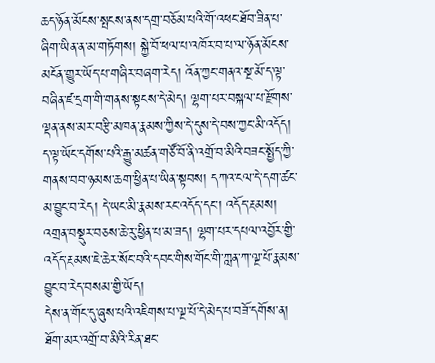ཆད་ཉོན་མོངས་སྤངས་ནས་དགྲ་བཅོམ་པའི་གོ་འཕང་ཐོབ་ཟིན་པ་ཞིག་ཡིན་ན་མ་གཏོགས། སྐྱེ་བོ་ཕལ་པ་འཁོར་བ་པ་ལ་ཉོན་མོངས་མངོན་གྱུར་ཡོད་པ་གཞིར་བཞག་རེད། འོན་ཀྱང་གནའ་སྔ་མོ་ད་ལྟ་བཞིན་ཛ་དྲག་གི་གནས་སྟངས་དེ་མེད། ལྷག་པར་བསྐལ་པ་རྫོགས་ལྡན་ནས་མར་བརྩི་མཁན་རྣམས་ཀྱིས་དེ་དུས་དེ་བས་ཀྱང་མི་འདོད། ད་ལྟ་ཡོང་དགོས་པའི་རྒྱུ་མཚན་གཙོ་བོ་ནི་འགྲོ་བ་མིའི་བཟང་སྤྱོད་ཀྱི་གནས་བབ་ཉམས་ཆག་ཕྱིན་པ་ཡིན་སྟབས། དཀའ་ངལ་དེ་དག་ཚང་མ་བྱུང་བ་རེད། དེ་ཡང་མི་རྣམས་རང་འདོད་དང་། འདོད་རྔམས། འགྲན་བསྡུར་བཅས་ཆེ་རུ་ཕྱིན་པ་མ་ཟད། ལྷག་པར་དཔལ་འབྱོར་གྱི་འདོད་རྔམས་ཇེ་ཆེར་སོང་བའི་དབང་གིས་གོང་གི་ཀླན་ཀ་ལྔ་པོ་རྣམས་བྱུང་བ་རེད་བསམ་གྱི་ཡོད།
དེས་ན་གོང་དུ་ཞུས་པའི་འཇིགས་པ་ལྔ་པོ་དེ་མེད་པ་བཟོ་དགོས་ན། ཐོག་མར་འགྲོ་བ་མིའི་རིན་ཐང་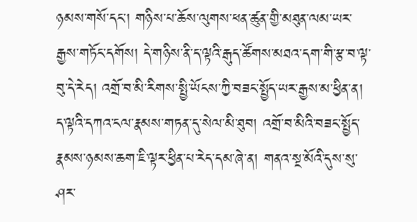ཉམས་གསོ་དང་། གཉིས་པ་ཆོས་ལུགས་ཕན་ཚུན་གྱི་མཐུན་ལམ་ཡར་རྒྱས་གཏོང་དགོས། དེ་གཉིས་ནི་ད་ལྟའི་རྒུད་ཚོགས་མཐའ་དག་གི་རྩ་བ་ལྟ་བུ་དེ་རེད། འགྲོ་བ་མི་རིགས་སྤྱི་ཡོངས་ཀྱི་བཟང་སྤྱོད་ཡར་རྒྱས་མ་ཕྱིན་ན། ད་ལྟའི་དཀའ་ངལ་རྣམས་གཏན་དུ་སེལ་མི་ཐུབ། འགྲོ་བ་མིའི་བཟང་སྤྱོད་རྣམས་ཉམས་ཆག་ཇི་ལྟར་ཕྱིན་པ་རེད་དམ་ཞེ་ན། གནའ་སྔ་མོའི་དུས་སུ་ཤར་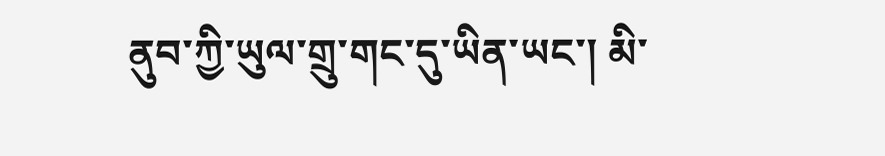ནུབ་ཀྱི་ཡུལ་གྲུ་གང་དུ་ཡིན་ཡང་། མི་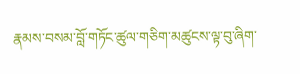རྣམས་བསམ་བློ་གཏོང་ཚུལ་གཅིག་མཚུངས་ལྟ་བུ་ཞིག་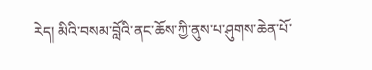རེད། མིའི་བསམ་བློའི་ནང་ཆོས་ཀྱི་ནུས་པ་ཤུགས་ཆེན་པོ་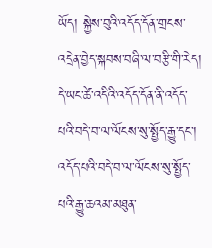ཡོད། སྐྱེས་བུའི་འདོད་དོན་གྲངས་འདྲེན་བྱེད་སྐབས་བཞི་ལ་བརྩི་གི་རེད། དེ་ཡང་ཚེ་འདིའི་འདོད་དོན་ནི་འདོད་པའི་བདེ་བ་ལ་ལོངས་སུ་སྤྱོད་རྒྱུ་དང་། འདོད་པའི་བདེ་བ་ལ་ལོངས་སུ་སྤྱོད་པའི་རྒྱུ་ཆའམ་མཐུན་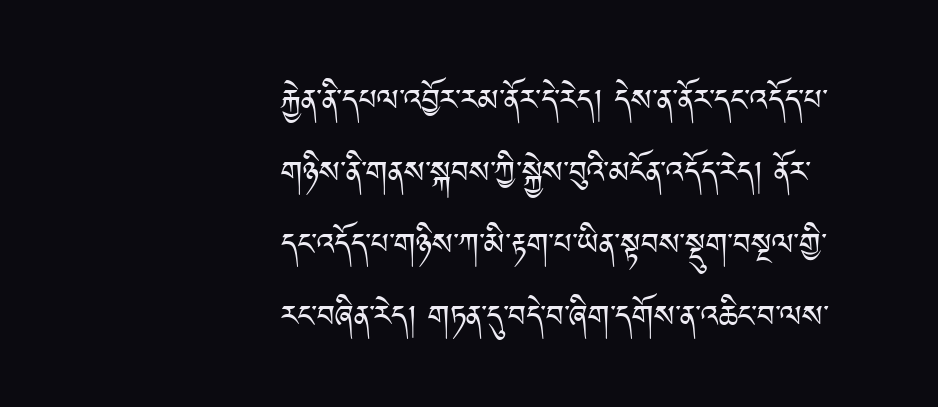རྐྱེན་ནི་དཔལ་འབྱོར་རམ་ནོར་དེ་རེད། དེས་ན་ནོར་དང་འདོད་པ་གཉིས་ནི་གནས་སྐབས་ཀྱི་སྐྱེས་བུའི་མངོན་འདོད་རེད། ནོར་དང་འདོད་པ་གཉིས་ཀ་མི་རྟག་པ་ཡིན་སྟབས་སྡུག་བསྔལ་གྱི་རང་བཞིན་རེད། གཏན་དུ་བདེ་བ་ཞིག་དགོས་ན་འཆིང་བ་ལས་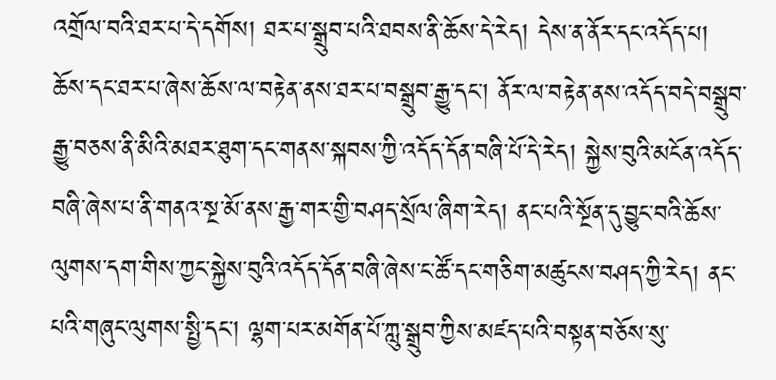འགྲོལ་བའི་ཐར་པ་དེ་དགོས། ཐར་པ་སྒྲུབ་པའི་ཐབས་ནི་ཆོས་དེ་རེད། དེས་ན་ནོར་དང་འདོད་པ། ཆོས་དང་ཐར་པ་ཞེས་ཆོས་ལ་བརྟེན་ནས་ཐར་པ་བསྒྲུབ་རྒྱུ་དང་། ནོར་ལ་བརྟེན་ནས་འདོད་བདེ་བསྒྲུབ་རྒྱུ་བཅས་ནི་མིའི་མཐར་ཐུག་དང་གནས་སྐབས་ཀྱི་འདོད་དོན་བཞི་པོ་དེ་རེད། སྐྱེས་བུའི་མངོན་འདོད་བཞི་ཞེས་པ་ནི་གནའ་སྔ་མོ་ནས་རྒྱ་གར་གྱི་བཤད་སྲོལ་ཞིག་རེད། ནང་པའི་སྔོན་དུ་བྱུང་བའི་ཆོས་ལུགས་དག་གིས་ཀྱང་སྐྱེས་བུའི་འདོད་དོན་བཞི་ཞེས་ང་ཚོ་དང་གཅིག་མཚུངས་བཤད་ཀྱི་རེད། ནང་པའི་གཞུང་ལུགས་སྤྱི་དང་། ལྷག་པར་མགོན་པོ་ཀླུ་སྒྲུབ་ཀྱིས་མཛད་པའི་བསྟན་བཅོས་སུ་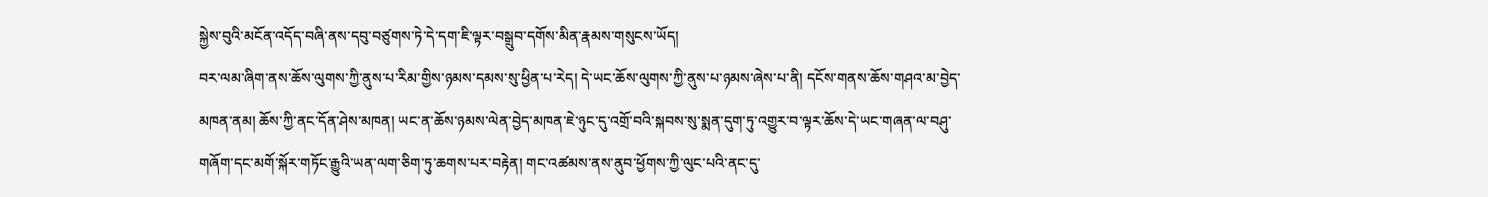སྐྱེས་བུའི་མངོན་འདོད་བཞི་ནས་དབུ་བཙུགས་ཏེ་དེ་དག་ཇི་ལྟར་བསྒྲུབ་དགོས་མིན་རྣམས་གསུངས་ཡོད།
བར་ལམ་ཞིག་ནས་ཆོས་ལུགས་ཀྱི་ནུས་པ་རིམ་གྱིས་ཉམས་དམས་སུ་ཕྱིན་པ་རེད། དེ་ཡང་ཆོས་ལུགས་ཀྱི་ནུས་པ་ཉམས་ཞེས་པ་ནི། དངོས་གནས་ཆོས་གཤའ་མ་བྱེད་མཁན་ནམ། ཆོས་ཀྱི་ནང་དོན་ཤེས་མཁན། ཡང་ན་ཆོས་ཉམས་ལེན་བྱེད་མཁན་ཇེ་ཉུང་དུ་འགྲོ་བའི་སྐབས་སུ་སྨན་དུག་ཏུ་འགྱུར་བ་ལྟར་ཆོས་དེ་ཡང་གཞན་ལ་བཤུ་གཞོག་དང་མགོ་སྐོར་གཏོང་རྒྱུའི་ཡན་ལག་ཅིག་ཏུ་ཆགས་པར་བརྟེན། གང་འཚམས་ནས་ནུབ་ཕྱོགས་ཀྱི་ལུང་པའི་ནང་དུ་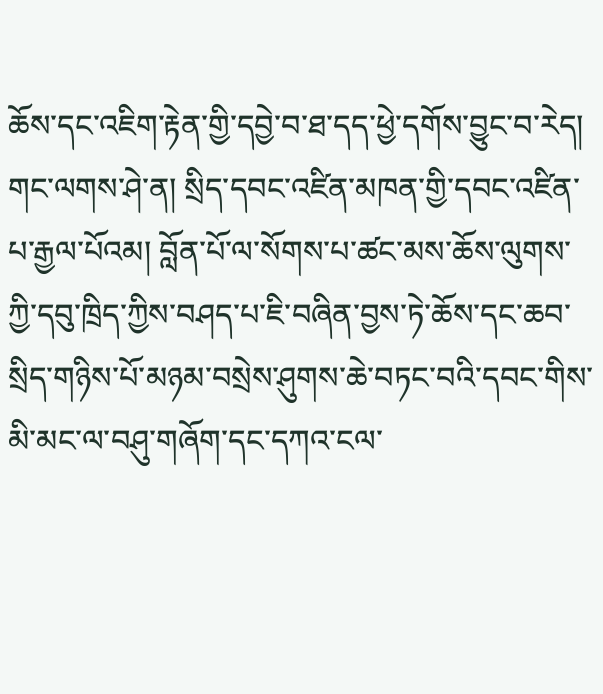ཆོས་དང་འཇིག་རྟེན་གྱི་དབྱེ་བ་ཐ་དད་ཕྱེ་དགོས་བྱུང་བ་རེད། གང་ལགས་ཤེ་ན། སྲིད་དབང་འཛིན་མཁན་གྱི་དབང་འཛིན་པ་རྒྱལ་པོའམ། བློན་པོ་ལ་སོགས་པ་ཚང་མས་ཆོས་ལུགས་ཀྱི་དབུ་ཁྲིད་ཀྱིས་བཤད་པ་ཇི་བཞིན་བྱས་ཏེ་ཆོས་དང་ཆབ་སྲིད་གཉིས་པོ་མཉམ་བསྲེས་ཤུགས་ཆེ་བཏང་བའི་དབང་གིས་མི་མང་ལ་བཤུ་གཞོག་དང་དཀའ་ངལ་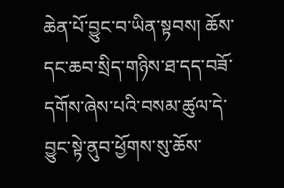ཆེན་པོ་བྱུང་བ་ཡིན་སྟབས། ཆོས་དང་ཆབ་སྲིད་གཉིས་ཐ་དད་བཟོ་དགོས་ཞེས་པའི་བསམ་ཚུལ་དེ་བྱུང་སྟེ་ནུབ་ཕྱོགས་སུ་ཆོས་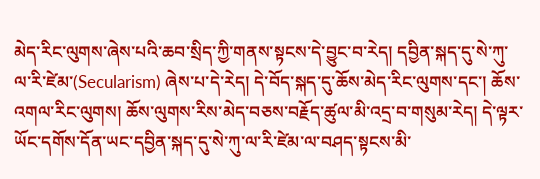མེད་རིང་ལུགས་ཞེས་པའི་ཆབ་སྲིད་ཀྱི་གནས་སྟངས་དེ་བྱུང་བ་རེད། དབྱིན་སྐད་དུ་སེ་ཀུ་ལ་རི་ཛེམ་(Secularism) ཞེས་པ་དེ་རེད། དེ་བོད་སྐད་དུ་ཆོས་མེད་རིང་ལུགས་དང་། ཆོས་འགལ་རིང་ལུགས། ཆོས་ལུགས་རིས་མེད་བཅས་བརྗོད་ཚུལ་མི་འདྲ་བ་གསུམ་རེད། དེ་ལྟར་ཡོང་དགོས་དོན་ཡང་དབྱིན་སྐད་དུ་སེ་ཀུ་ལ་རི་ཛེམ་ལ་བཤད་སྟངས་མི་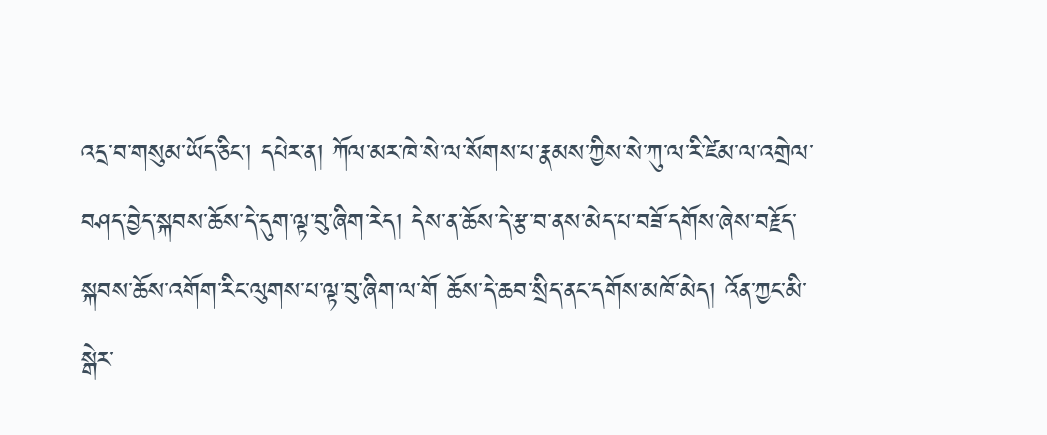འདྲ་བ་གསུམ་ཡོད་ཅིང་། དཔེར་ན། ཀོལ་མར་ཁེ་སེ་ལ་སོགས་པ་རྣམས་ཀྱིས་སེ་ཀུ་ལ་རི་ཛེམ་ལ་འགྲེལ་བཤད་བྱེད་སྐབས་ཆོས་དེ་དུག་ལྟ་བུ་ཞིག་རེད། དེས་ན་ཆོས་དེ་རྩ་བ་ནས་མེད་པ་བཟོ་དགོས་ཞེས་བརྗོད་སྐབས་ཆོས་འགོག་རིང་ལུགས་པ་ལྟ་བུ་ཞིག་ལ་གོ ཆོས་དེ་ཆབ་སྲིད་ནང་དགོས་མཁོ་མེད། འོན་ཀྱང་མི་སྒེར་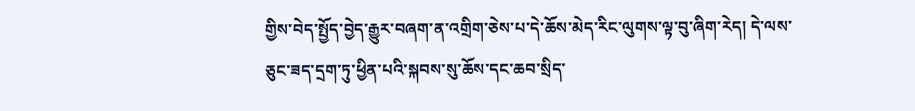གྱིས་བེད་སྤྱོད་བྱེད་རྒྱུར་བཞག་ན་འགྲིག་ཅེས་པ་དེ་ཆོས་མེད་རིང་ལུགས་ལྟ་བུ་ཞིག་རེད། དེ་ལས་ཅུང་ཟད་དྲག་ཏུ་ཕྱིན་པའི་སྐབས་སུ་ཆོས་དང་ཆབ་སྲིད་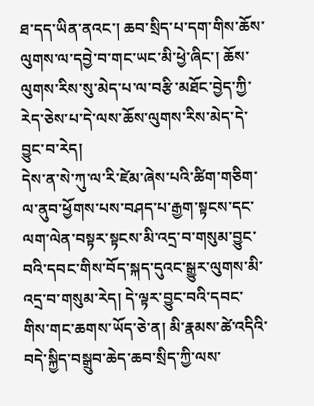ཐ་དད་ཡིན་ནའང་། ཆབ་སྲིད་པ་དག་གིས་ཆོས་ལུགས་ལ་དབྱེ་བ་གང་ཡང་མི་ཕྱེ་ཞིང་། ཆོས་ལུགས་རིས་སུ་མེད་པ་ལ་བརྩི་མཐོང་བྱེད་ཀྱི་རེད་ཅེས་པ་དེ་ལས་ཆོས་ལུགས་རིས་མེད་དེ་བྱུང་བ་རེད།
དེས་ན་སེ་ཀུ་ལ་རི་ཛེམ་ཞེས་པའི་ཚིག་གཅིག་ལ་ནུབ་ཕྱོགས་པས་བཤད་པ་རྒྱག་སྟངས་དང་ལག་ལེན་བསྟར་སྟངས་མི་འདྲ་བ་གསུམ་བྱུང་བའི་དབང་གིས་བོད་སྐད་དུའང་སྒྱུར་ལུགས་མི་འདྲ་བ་གསུམ་རེད། དེ་ལྟར་བྱུང་བའི་དབང་གིས་གང་ཆགས་ཡོད་ཅེ་ན། མི་རྣམས་ཚེ་འདིའི་བདེ་སྐྱིད་བསྒྲུབ་ཆེད་ཆབ་སྲིད་ཀྱི་ལས་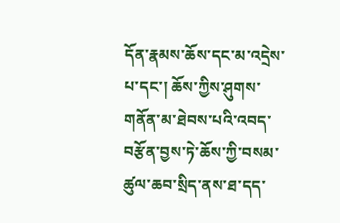དོན་རྣམས་ཆོས་དང་མ་འདྲེས་པ་དང་། ཆོས་ཀྱིས་ཤུགས་གནོན་མ་ཐེབས་པའི་འབད་བརྩོན་བྱས་ཏེ་ཆོས་ཀྱི་བསམ་ཚུལ་ཆབ་སྲིད་ནས་ཐ་དད་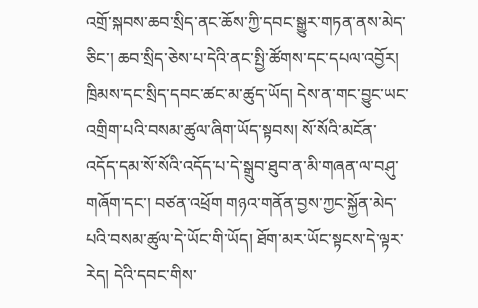འགྲོ་སྐབས་ཆབ་སྲིད་ནང་ཆོས་ཀྱི་དབང་སྒྱུར་གཏན་ནས་མེད་ཅིང་། ཆབ་སྲིད་ཅེས་པ་དེའི་ནང་སྤྱི་ཚོགས་དང་དཔལ་འབྱོར། ཁྲིམས་དང་སྲིད་དབང་ཚང་མ་ཚུད་ཡོད། དེས་ན་གང་བྱུང་ཡང་འགྲིག་པའི་བསམ་ཚུལ་ཞིག་ཡོད་སྟབས། སོ་སོའི་མངོན་འདོད་དམ་སོ་སོའི་འདོད་པ་དེ་སྒྲུབ་ཐུབ་ན་མི་གཞན་ལ་བཤུ་གཞོག་དང་། བཙན་འཕྲོག གཉའ་གནོན་བྱས་ཀྱང་སྐྱོན་མེད་པའི་བསམ་ཚུལ་དེ་ཡོང་གི་ཡོད། ཐོག་མར་ཡོང་སྟངས་དེ་ལྟར་རེད། དེའི་དབང་གིས་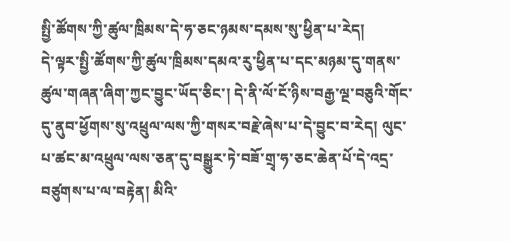སྤྱི་ཚོགས་ཀྱི་ཚུལ་ཁྲིམས་དེ་ཧ་ཅང་ཉམས་དམས་སུ་ཕྱིན་པ་རེད།
དེ་ལྟར་སྤྱི་ཚོགས་ཀྱི་ཚུལ་ཁྲིམས་དམའ་རུ་ཕྱིན་པ་དང་མཉམ་དུ་གནས་ཚུལ་གཞན་ཞིག་ཀྱང་བྱུང་ཡོད་ཅིང་། དེ་ནི་ལོ་ངོ་ཉིས་བརྒྱ་ལྔ་བཅུའི་གོང་དུ་ནུབ་ཕྱོགས་སུ་འཕྲུལ་ལས་ཀྱི་གསར་བརྗེ་ཞེས་པ་དེ་བྱུང་བ་རེད། ལུང་པ་ཚང་མ་འཕྲུལ་ལས་ཅན་དུ་བསྒྱུར་ཏེ་བཟོ་གྲྭ་ཧ་ཅང་ཆེན་པོ་དེ་འདྲ་བཙུགས་པ་ལ་བརྟེན། མིའི་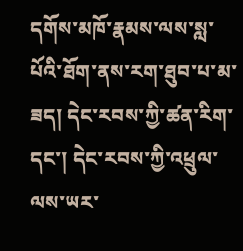དགོས་མཁོ་རྣམས་ལས་སླ་པོའི་ཐོག་ནས་རག་ཐུབ་པ་མ་ཟད། དེང་རབས་ཀྱི་ཚན་རིག་དང་། དེང་རབས་ཀྱི་འཕྲུལ་ལས་ཡར་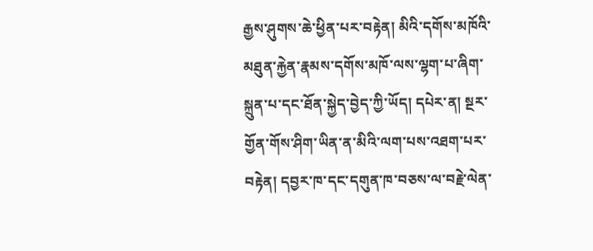རྒྱས་ཤུགས་ཆེ་ཕྱིན་པར་བརྟེན། མིའི་དགོས་མཁོའི་མཐུན་རྐྱེན་རྣམས་དགོས་མཁོ་ལས་ལྷག་པ་ཞིག་སྐྲུན་པ་དང་ཐོན་སྐྱེད་བྱེད་ཀྱི་ཡོད། དཔེར་ན། སྔར་གྱོན་གོས་ཤིག་ཡིན་ན་མིའི་ལག་པས་འཐག་པར་བརྟེན། དབྱར་ཁ་དང་དགུན་ཁ་བཅས་ལ་བརྗེ་ལེན་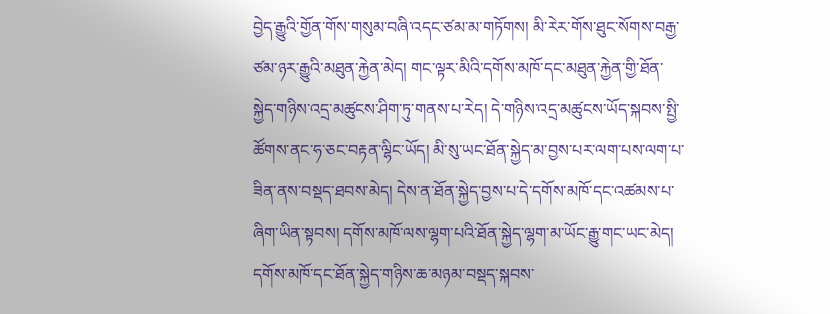བྱེད་རྒྱུའི་གྱོན་གོས་གསུམ་བཞི་འདང་ཙམ་མ་གཏོགས། མི་རེར་གོས་ཐུང་སོགས་བརྒྱ་ཙམ་ཉར་རྒྱུའི་མཐུན་རྐྱེན་མེད། གང་ལྟར་མིའི་དགོས་མཁོ་དང་མཐུན་རྐྱེན་གྱི་ཐོན་སྐྱེད་གཉིས་འདྲ་མཚུངས་ཤིག་ཏུ་གནས་པ་རེད། དེ་གཉིས་འདྲ་མཚུངས་ཡོད་སྐབས་སྤྱི་ཚོགས་ནང་ཧ་ཅང་བརྟན་ལྷིང་ཡོད། མི་སུ་ཡང་ཐོན་སྐྱེད་མ་བྱས་པར་ལག་པས་ལག་པ་ཟིན་ནས་བསྡད་ཐབས་མེད། དེས་ན་ཐོན་སྐྱེད་བྱས་པ་དེ་དགོས་མཁོ་དང་འཚམས་པ་ཞིག་ཡིན་སྟབས། དགོས་མཁོ་ལས་ལྷག་པའི་ཐོན་སྐྱེད་ལྷག་མ་ཡོང་རྒྱུ་གང་ཡང་མེད། དགོས་མཁོ་དང་ཐོན་སྐྱེད་གཉིས་ཆ་མཉམ་བསྡད་སྐབས་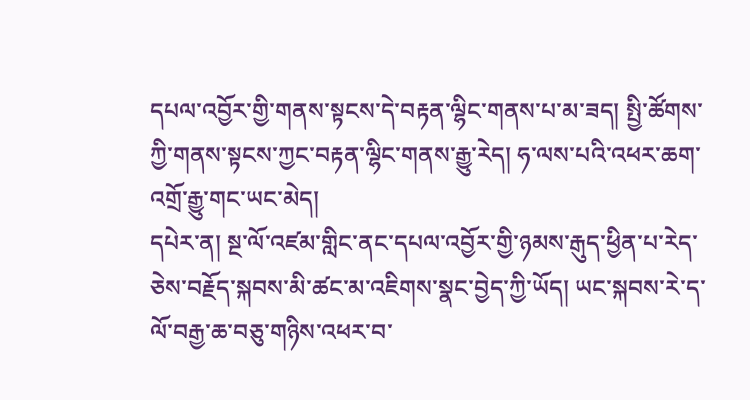དཔལ་འབྱོར་གྱི་གནས་སྟངས་དེ་བརྟན་ལྷིང་གནས་པ་མ་ཟད། སྤྱི་ཚོགས་ཀྱི་གནས་སྟངས་ཀྱང་བརྟན་ལྷིང་གནས་རྒྱུ་རེད། ཧ་ལས་པའི་འཕར་ཆག་འགྲོ་རྒྱུ་གང་ཡང་མེད།
དཔེར་ན། སྔ་ལོ་འཛམ་གླིང་ནང་དཔལ་འབྱོར་གྱི་ཉམས་རྒུད་ཕྱིན་པ་རེད་ཅེས་བརྗོད་སྐབས་མི་ཚང་མ་འཇིགས་སྣང་བྱེད་ཀྱི་ཡོད། ཡང་སྐབས་རེ་ད་ལོ་བརྒྱ་ཆ་བཅུ་གཉིས་འཕར་བ་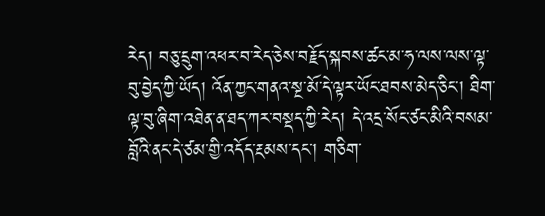རེད། བཅུ་དྲུག་འཕར་བ་རེད་ཅེས་བརྗོད་སྐབས་ཚང་མ་ཧ་ལས་ལས་ལྟ་བུ་བྱེད་ཀྱི་ཡོད། འོན་ཀྱང་གནའ་སྔ་མོ་དེ་ལྟར་ཡོང་ཐབས་མེད་ཅིང་། ཐིག་ལྟ་བུ་ཞིག་འཐེན་ན་ཐད་ཀར་བསྡད་ཀྱི་རེད། དེ་འདྲ་སོང་ཙང་མིའི་བསམ་བློའི་ནང་དེ་ཙམ་གྱི་འདོད་རྔམས་དང་། གཅིག་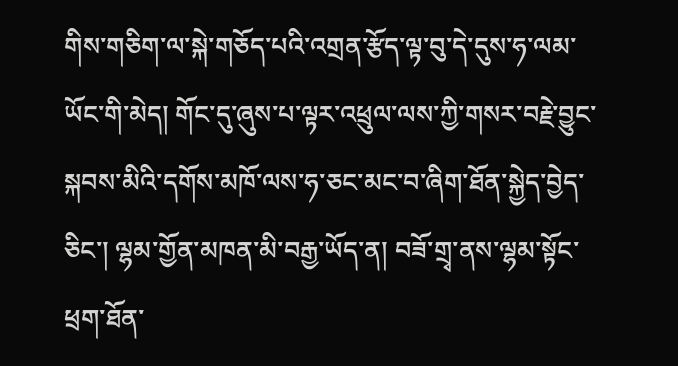གིས་གཅིག་ལ་སྐེ་གཅོད་པའི་འགྲན་རྩོད་ལྟ་བུ་དེ་དུས་ཧ་ལམ་ཡོང་གི་མེད། གོང་དུ་ཞུས་པ་ལྟར་འཕྲུལ་ལས་ཀྱི་གསར་བརྗེ་བྱུང་སྐབས་མིའི་དགོས་མཁོ་ལས་ཧ་ཅང་མང་བ་ཞིག་ཐོན་སྐྱེད་བྱེད་ཅིང་། ལྷམ་གྱོན་མཁན་མི་བརྒྱ་ཡོད་ན། བཟོ་གྲྭ་ནས་ལྷམ་སྟོང་ཕྲག་ཐོན་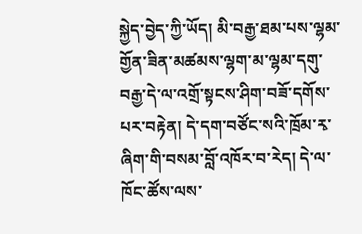སྐྱེད་བྱེད་ཀྱི་ཡོད། མི་བརྒྱ་ཐམ་པས་ལྷམ་གྱོན་ཟིན་མཚམས་ལྷག་མ་ལྷམ་དགུ་བརྒྱ་དེ་ལ་འགྲོ་སྟངས་ཤིག་བཟོ་དགོས་པར་བརྟེན། དེ་དག་བཙོང་སའི་ཁྲོམ་རྭ་ཞིག་གི་བསམ་བློ་འཁོར་བ་རེད། དེ་ལ་ཁོང་ཚོས་ལས་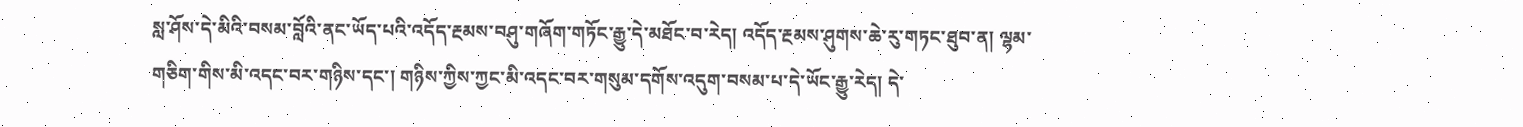སླ་ཤོས་དེ་མིའི་བསམ་བློའི་ནང་ཡོད་པའི་འདོད་རྔམས་བཤུ་གཞོག་གཏོང་རྒྱུ་དེ་མཐོང་བ་རེད། འདོད་རྔམས་ཤུགས་ཆེ་རུ་གཏང་ཐུབ་ན། ལྷམ་གཅིག་གིས་མི་འདང་བར་གཉིས་དང་། གཉིས་ཀྱིས་ཀྱང་མི་འདང་བར་གསུམ་དགོས་འདུག་བསམ་པ་དེ་ཡོང་རྒྱུ་རེད། དེ་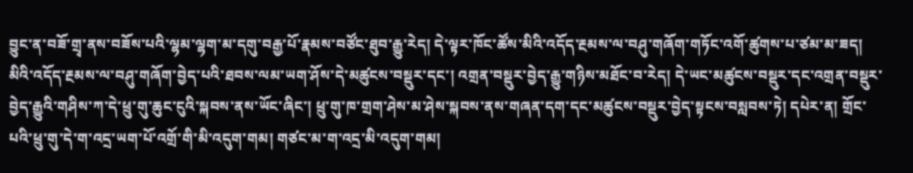བྱུང་ན་བཟོ་གྲྭ་ནས་བཟོས་པའི་ལྷམ་ལྷག་མ་དགུ་བརྒྱ་པོ་རྣམས་བཙོང་ཐུབ་རྒྱུ་རེད། དེ་ལྟར་ཁོང་ཚོས་མིའི་འདོད་རྔམས་ལ་བཤུ་གཞོག་གཏོང་འགོ་ཚུགས་པ་ཙམ་མ་ཟད། མིའི་འདོད་རྔམས་ལ་བཤུ་གཞོག་བྱེད་པའི་ཐབས་ལམ་ཡག་ཤོས་དེ་མཚུངས་བསྡུར་དང་། འགྲན་བསྡུར་བྱེད་རྒྱུ་གཉིས་མཐོང་བ་རེད། དེ་ཡང་མཚུངས་བསྡུར་དང་འགྲན་བསྡུར་བྱེད་རྒྱུའི་གཤིས་ཀ་དེ་ཕྲུ་གུ་ཆུང་ངུའི་སྐབས་ནས་ཡོང་ཞིང་། ཕྲུ་གུ་ཁ་གྲག་ཤེས་མ་ཤེས་སྐབས་ནས་གཞན་དག་དང་མཚུངས་བསྡུར་བྱེད་སྟངས་བསླབས་ཏེ། དཔེར་ན། གྲོང་པའི་ཕྲུ་གུ་དེ་ག་འདྲ་ཡག་པོ་འགྲོ་གི་མི་འདུག་གམ། གཙང་མ་ག་འདྲ་མི་འདུག་གམ།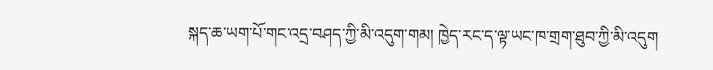སྐད་ཆ་ཡག་པོ་གང་འདྲ་བཤད་ཀྱི་མི་འདུག་གམ། ཁྱེད་རང་ད་ལྟ་ཡང་ཁ་གྲག་ཐུབ་ཀྱི་མི་འདུག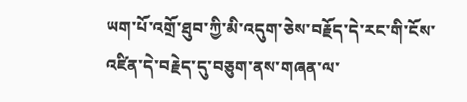ཡག་པོ་འགྲོ་ཐུབ་ཀྱི་མི་འདུག་ཅེས་བརྗོད་དེ་རང་གི་ངོས་འཛིན་དེ་བརྗེད་དུ་བཅུག་ནས་གཞན་ལ་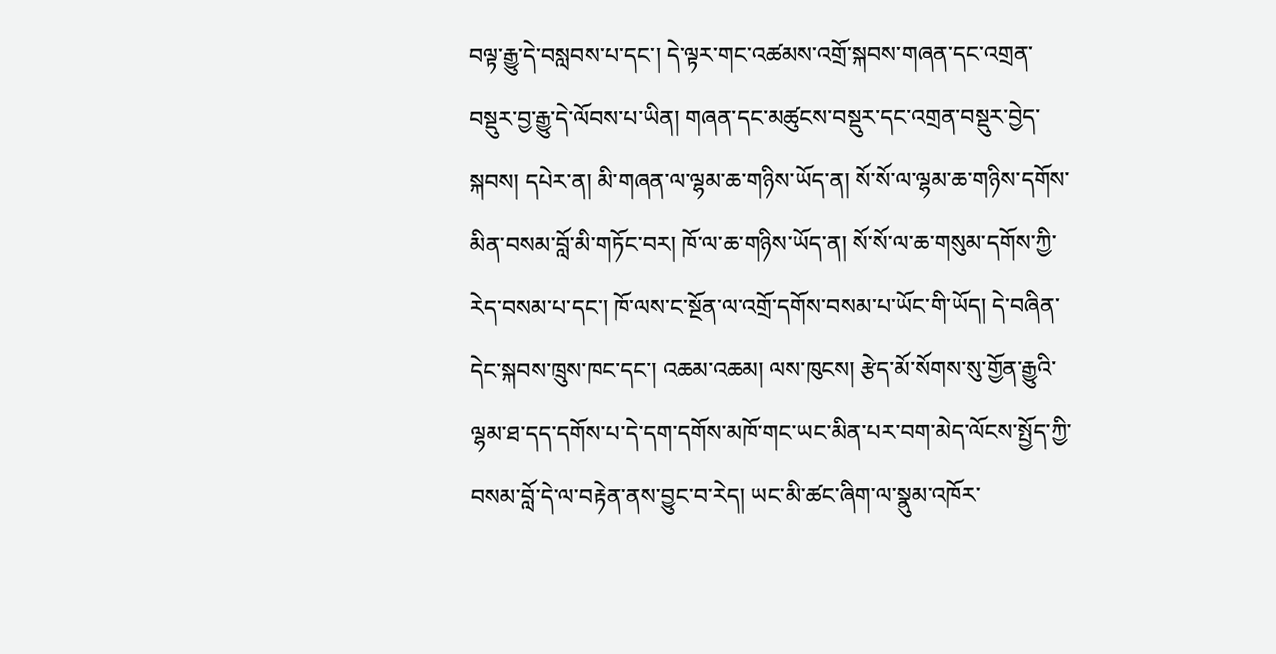བལྟ་རྒྱུ་དེ་བསླབས་པ་དང་། དེ་ལྟར་གང་འཚམས་འགྲོ་སྐབས་གཞན་དང་འགྲན་བསྡུར་བྱ་རྒྱུ་དེ་ལོབས་པ་ཡིན། གཞན་དང་མཚུངས་བསྡུར་དང་འགྲན་བསྡུར་བྱེད་སྐབས། དཔེར་ན། མི་གཞན་ལ་ལྷམ་ཆ་གཉིས་ཡོད་ན། སོ་སོ་ལ་ལྷམ་ཆ་གཉིས་དགོས་མིན་བསམ་བློ་མི་གཏོང་བར། ཁོ་ལ་ཆ་གཉིས་ཡོད་ན། སོ་སོ་ལ་ཆ་གསུམ་དགོས་ཀྱི་རེད་བསམ་པ་དང་། ཁོ་ལས་ང་སྔོན་ལ་འགྲོ་དགོས་བསམ་པ་ཡོང་གི་ཡོད། དེ་བཞིན་དེང་སྐབས་ཁྲུས་ཁང་དང་། འཆམ་འཆམ། ལས་ཁུངས། རྩེད་མོ་སོགས་སུ་གྱོན་རྒྱུའི་ལྷམ་ཐ་དད་དགོས་པ་དེ་དག་དགོས་མཁོ་གང་ཡང་མིན་པར་བག་མེད་ལོངས་སྤྱོད་ཀྱི་བསམ་བློ་དེ་ལ་བརྟེན་ནས་བྱུང་བ་རེད། ཡང་མི་ཚང་ཞིག་ལ་སྣུམ་འཁོར་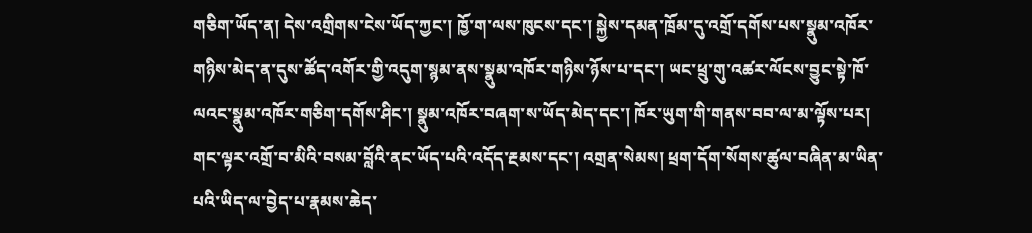གཅིག་ཡོད་ན། དེས་འགྲིགས་ངེས་ཡོད་ཀྱང་། ཁྱོ་ག་ལས་ཁུངས་དང་། སྐྱེས་དམན་ཁྲོམ་དུ་འགྲོ་དགོས་པས་སྣུམ་འཁོར་གཉིས་མེད་ན་དུས་ཚོད་འགོར་གྱི་འདུག་སྙམ་ནས་སྣུམ་འཁོར་གཉིས་ཉོས་པ་དང་། ཡང་ཕྲུ་གུ་འཚར་ལོངས་བྱུང་སྟེ་ཁོ་ལའང་སྣུམ་འཁོར་གཅིག་དགོས་ཤིང་། སྣུམ་འཁོར་བཞག་ས་ཡོད་མེད་དང་། ཁོར་ཡུག་གི་གནས་བབ་ལ་མ་ལྟོས་པར། གང་ལྟར་འགྲོ་བ་མིའི་བསམ་བློའི་ནང་ཡོད་པའི་འདོད་རྔམས་དང་། འགྲན་སེམས། ཕྲག་དོག་སོགས་ཚུལ་བཞིན་མ་ཡིན་པའི་ཡིད་ལ་བྱེད་པ་རྣམས་ཆེད་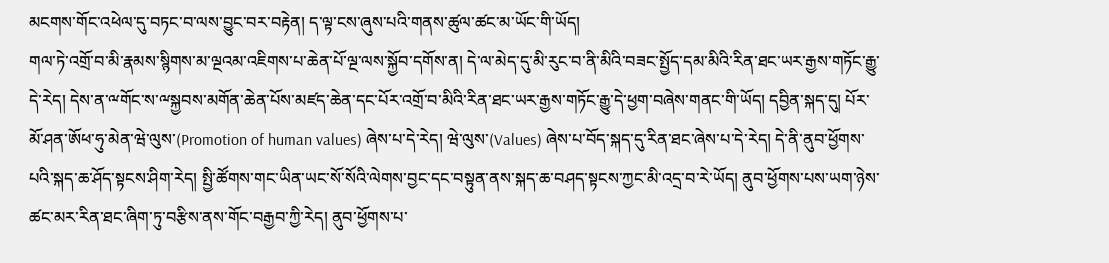མངགས་གོང་འཕེལ་དུ་བཏང་བ་ལས་བྱུང་བར་བརྟེན། ད་ལྟ་ངས་ཞུས་པའི་གནས་ཚུལ་ཚང་མ་ཡོང་གི་ཡོད།
གལ་ཏེ་འགྲོ་བ་མི་རྣམས་སྙིགས་མ་ལྔའམ་འཇིགས་པ་ཆེན་པོ་ལྔ་ལས་སྐྱོབ་དགོས་ན། དེ་ལ་མེད་དུ་མི་རུང་བ་ནི་མིའི་བཟང་སྤྱོད་དམ་མིའི་རིན་ཐང་ཡར་རྒྱས་གཏོང་རྒྱུ་དེ་རེད། དེས་ན་ྋགོང་ས་ྋསྐྱབས་མགོན་ཆེན་པོས་མཛད་ཆེན་དང་པོར་འགྲོ་བ་མིའི་རིན་ཐང་ཡར་རྒྱས་གཏོང་རྒྱུ་དེ་ཕྱག་བཞེས་གནང་གི་ཡོད། དབྱིན་སྐད་དུ། པོར་མོ་ཤན་ཨོཕ་ཧུ་མེན་ཝེ་ལུས་(Promotion of human values) ཞེས་པ་དེ་རེད། ཝེ་ལུས་(Values) ཞེས་པ་བོད་སྐད་དུ་རིན་ཐང་ཞེས་པ་དེ་རེད། དེ་ནི་ནུབ་ཕྱོགས་པའི་སྐད་ཆ་ཤོད་སྟངས་ཤིག་རེད། སྤྱི་ཚོགས་གང་ཡིན་ཡང་སོ་སོའི་ལེགས་བྱང་དང་བསྟུན་ནས་སྐད་ཆ་བཤད་སྟངས་ཀྱང་མི་འདྲ་བ་རེ་ཡོད། ནུབ་ཕྱོགས་པས་ཡག་ཉེས་ཚང་མར་རིན་ཐང་ཞིག་ཏུ་བརྩིས་ནས་གོང་བརྒྱབ་ཀྱི་རེད། ནུབ་ཕྱོགས་པ་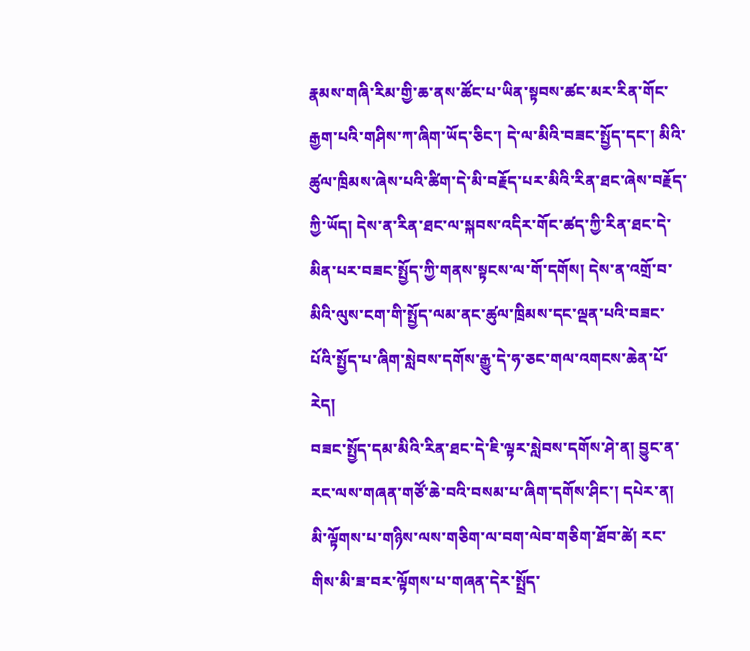རྣམས་གཞི་རིམ་གྱི་ཆ་ནས་ཚོང་པ་ཡིན་སྟབས་ཚང་མར་རིན་གོང་རྒྱག་པའི་གཤིས་ཀ་ཞིག་ཡོད་ཅིང་། དེ་ལ་མིའི་བཟང་སྤྱོད་དང་། མིའི་ཚུལ་ཁྲིམས་ཞེས་པའི་ཚིག་དེ་མི་བརྗོད་པར་མིའི་རིན་ཐང་ཞེས་བརྗོད་ཀྱི་ཡོད། དེས་ན་རིན་ཐང་ལ་སྐབས་འདིར་གོང་ཚད་ཀྱི་རིན་ཐང་དེ་མིན་པར་བཟང་སྤྱོད་ཀྱི་གནས་སྟངས་ལ་གོ་དགོས། དེས་ན་འགྲོ་བ་མིའི་ལུས་ངག་གི་སྤྱོད་ལམ་ནང་ཚུལ་ཁྲིམས་དང་ལྡན་པའི་བཟང་པོའི་སྤྱོད་པ་ཞིག་སླེབས་དགོས་རྒྱུ་དེ་ཧ་ཅང་གལ་འགངས་ཆེན་པོ་རེད།
བཟང་སྤྱོད་དམ་མིའི་རིན་ཐང་དེ་ཇི་ལྟར་སླེབས་དགོས་ཤེ་ན། བྱུང་ན་རང་ལས་གཞན་གཙོ་ཆེ་བའི་བསམ་པ་ཞིག་དགོས་ཤིང་། དཔེར་ན། མི་ལྟོགས་པ་གཉིས་ལས་གཅིག་ལ་བག་ལེབ་གཅིག་ཐོབ་ཚེ། རང་གིས་མི་ཟ་བར་ལྟོགས་པ་གཞན་དེར་སྤྲོད་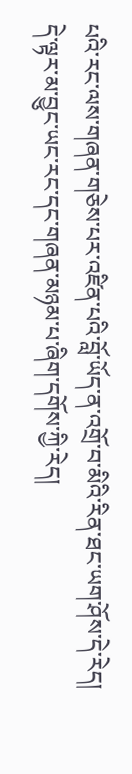པའི་རང་ལས་གཞན་གཅེས་པར་འཛིན་པའི་བློ་ཡོད་ན་འགྲོ་བ་མིའི་རིན་ཐང་ཡག་ཤོས་དེ་རེད།
དེ་ལྟར་མ་བྱུང་ཡང་རང་དང་གཞན་མཉམ་པ་ཞིག་དགོས་ཀྱི་རེད།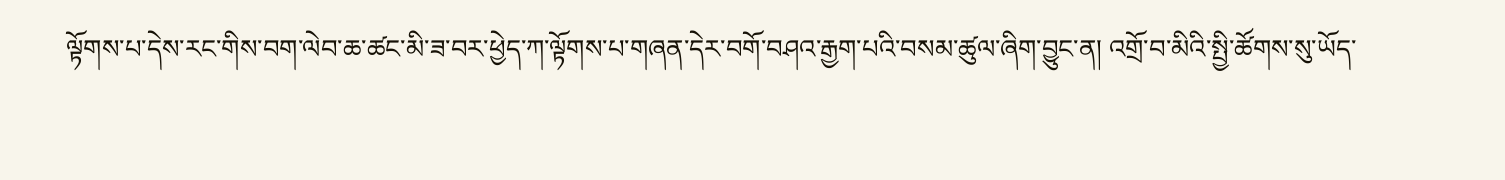ལྟོགས་པ་དེས་རང་གིས་བག་ལེབ་ཆ་ཚང་མི་ཟ་བར་ཕྱེད་ཀ་ལྟོགས་པ་གཞན་དེར་བགོ་བཤའ་རྒྱག་པའི་བསམ་ཚུལ་ཞིག་བྱུང་ན། འགྲོ་བ་མིའི་སྤྱི་ཚོགས་སུ་ཡོད་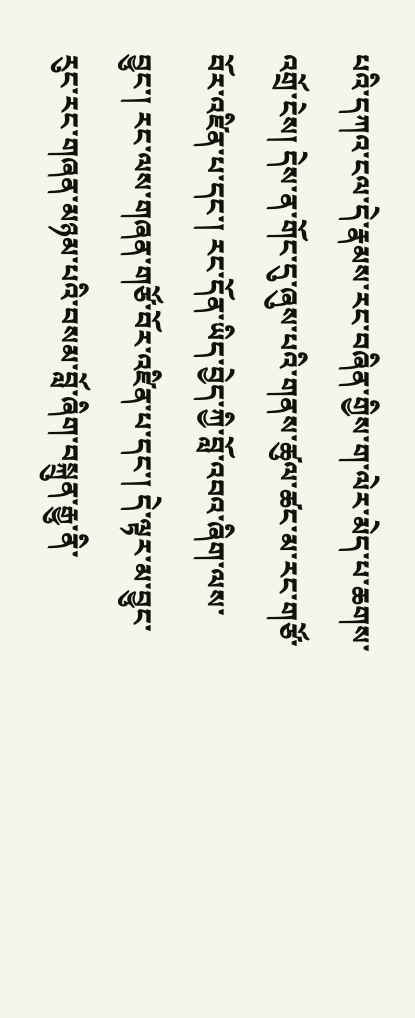པའི་དཀའ་ངལ་དེ་རྣམས་རང་བཞིན་གྱིས་ག་ལེར་མེད་པ་ཆགས་འགྲོ་ངེས། དེས་ན་གོང་དུ་ཞུས་པའི་གནས་ཚུལ་ཚང་མ་རང་གཙོ་བོར་འཛིན་པ་དང་། རང་དོན་ཡིད་བྱེད་ཀྱི་བློ་འབའ་ཞིག་ལས་བྱུང་། རང་ལས་གཞན་གཙོ་བོར་འཛིན་པ་དང་། དེ་ལྟར་མ་བྱུང་རུང་རང་གཞན་མཉམ་པའི་བསམ་བློ་ཞིག་བསྐྲུན་རྒྱུ་ནི་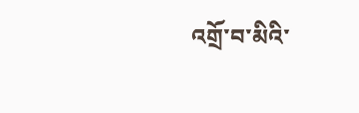འགྲོ་བ་མིའི་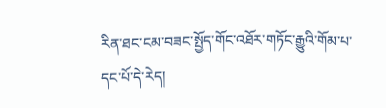རིན་ཐང་ངམ་བཟང་སྤྱོད་གོང་འཐོར་གཏོང་རྒྱུའི་གོམ་པ་དང་པོ་དེ་རེད།